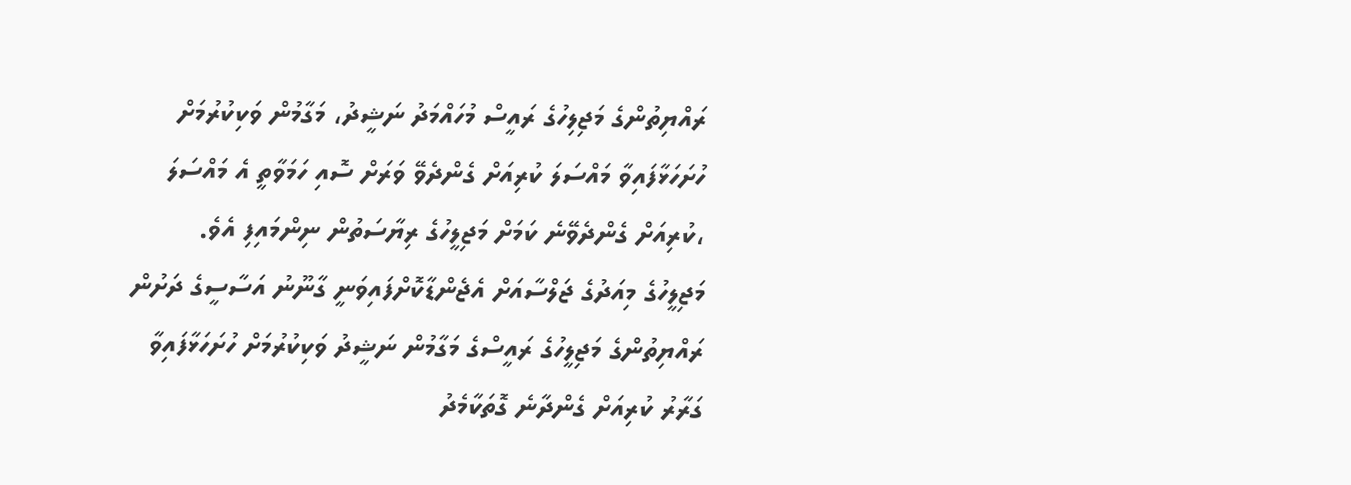ރައްޔިތުންގެ މަޖިލިހުގެ ރައީސް މުހައްމަދު ނަޝީދު، މަގާމުން ވަކިކުރުމަށް ހުށަހަޅާފައިވާ މައްސަލަ ކުރިއަށް ގެންދެވޭ ވަރަށް ސޮއި ހަމަވާތީ އެ މައްސަލަ ،ކުރިއަށް ގެންދެވޭނެ ކަމަށް މަޖިލީހުގެ ރިޔާސަތުން ނިންމައިފި އެވެ.
މަޖިލީހުގެ މިއަދުގެ ޖަލްސާއަށް އެޖެންޑާކޮށްފައިވަނީ ގާނޫނު އަސާސީގެ ދަށުން ރައްޔިތުންގެ މަޖިލީހުގެ ރައީސްގެ މަގާމުން ނަޝީދު ވަކިކުރުމަށް ހުށަހަޅާފައިވާ ގަރާރު ކުރިއަށް ގެންދާނެ ގޮތަކާމެދު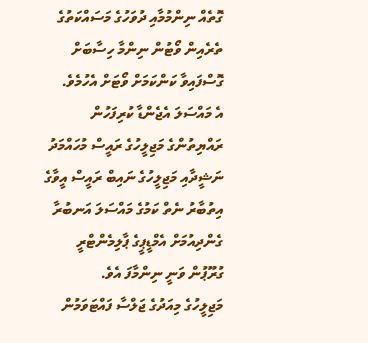ގޮތެއް ނިންމުމާއި ދުވަހުގެ މަސައްކަތުގެ ތެރެއިން ވޯޓުން ނިންމާ ހިސާބަށް ގޮސްފައިވާ ކަންކަމަށް ވޯޓަށް އެހުމެވެ.
އެ މައްސަލަ އެޖެންޑާ ކުރިފަހުން ރައްޔިތުންގެ މަޖިލީހުގެ ރައީސް މުހައްމަދު ނަޝީދާއި މަޖިލީހުގެ ނައިބް ރައީސް އީވާގެ އިތުބާރު ނެތް ކަމުގެ މައްސަލަ އަނބުރާ ގެންދިއުމަށް އެމްޑީޕީގެ ޕާލިމެންޓްރީ ގުރޫޕުން ވަނީ ނިންމާފަ އެވެ.
މަޖިލީހުގެ މިއަދުގެ ޖަލްސާ ފައްޓަވަމުން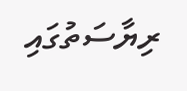ރިޔާސަތުގައި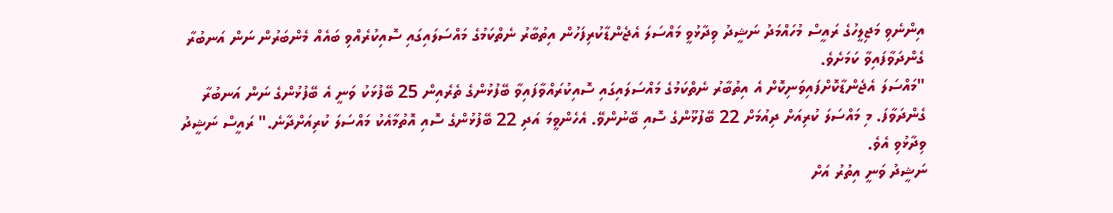އިންނެވި މަޖިލީހުގެ ރައީސް މުހައްމަދު ނަޝީދު ވިދާޅުވީ މައްސަލަ އެޖެންޑާކުރިފަހުން އިތުބާރު ނެތްކަމުގެ މައްސަލައިގައި ސޮއިކުރެއްވި ބައެއް މެންބަރުން ނަން އަނބުރާ ގެންދަވާފައިވާ ކަމަށެވެ.
"މައްސަލަ އެޖެންޑާކޮށްފައިވަނިކޮށް އެ އިތުބާރު ނެތްކަމުގެ މައްސަލައިގައި ސޮއިކުރައްވާފައިވާ ބޭފުޅުންގެ ތެރެއިން 25 ބޭފުޅަކު ވަނީ އެ ބޭފުޅުންގެ ނަން އަނބުރާ ގެންދަވާފަ. މި މައްސަލަ ކުރިއަށް ދިއުމަށް 22 ބޭފުޅޫންގެ ސޮއި ބޭނުންވޭ. އެހެންވީމަ އަދި 22 ބޭފުޅުންގެ ސޮއި އޮތުމާއެކު މައްސަލަ ކުރިއަށްދާނެ." ރައީސް ނަޝީދު ވިދާޅުވި އެވެ.
ނަޝީދު ވަނީ އިތުރު އަށް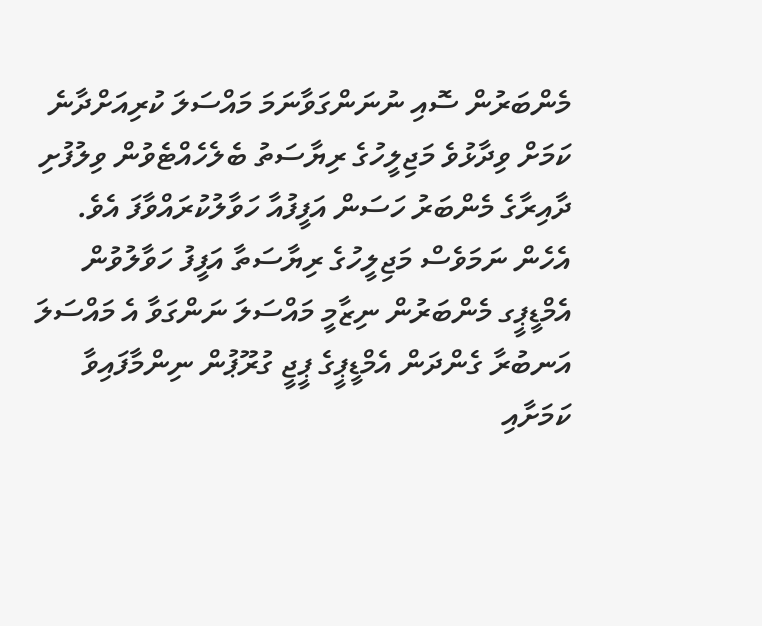މެންބަރުން ސޮއި ނުނަންގަވާނަމަ މައްސަލަ ކުރިއަށްދާނެ ކަމަށް ވިދާޅުވެ މަޖިލީހުގެ ރިޔާސަތު ބެލެހެއްޓެވުން ވިލުފުށި ދާއިރާގެ މެންބަރު ހަސަން އަފީފުއާ ހަވާލުކުރައްވާފަ އެވެ.
އެހެން ނަމަވެސް މަޖިލީހުގެ ރިޔާސަތާ އަފީފު ހަވާލުވުން އެމްޑީޕީގ މެންބަރުން ނިޒާމީ މައްސަލަ ނަންގަވާ އެ މައްސަލަ އަނބުރާ ގެންދަން އެމްޑީޕީގެ ޕީޖީ ގުރޫޕުން ނިންމާފައިވާ ކަމަށާއި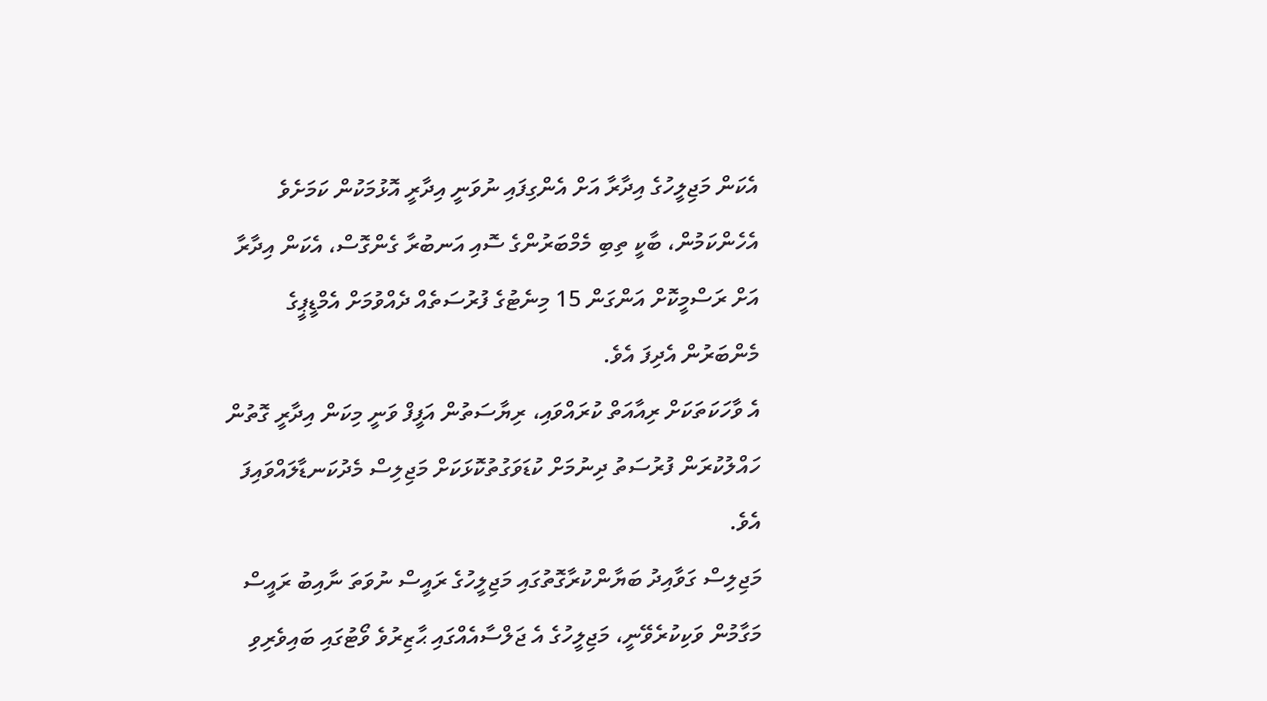އެކަން މަޖިލީހުގެ އިދާރާ އަށް އެންގިފައި ނުވަނީ އިދާރީ އޮޅުމަކުން ކަމަށެވެ
އެހެންކަމުން، ބާކީ ތިބި މެމްބަރުންގެ ސޮއި އަނބުރާ ގެންގޮސް، އެކަން އިދާރާ އަށް ރަސްމީކޮށް އަންގަން 15 މިނެޓުގެ ފުރުސަތެއް ދެއްވުމަށް އެމްޑީޕީގެ މެންބަރުން އެދިފަ އެވެ.
އެ ވާހަކަތަކަށް ރިއާއަތް ކުރައްވައި، ރިޔާސަތުން އަފީފް ވަނީ މިކަން އިދާރީ ގޮތުން ހައްލުކުރަން ފުރުސަތު ދިނުމަށް ކުޑަވަގުތުކޮޅަކަށް މަޖިލިސް މެދުކަނޑާލައްވައިފަ އެވެ.
މަޖިލިސް ގަވާއިދު ބަޔާންކުރާގޮތުގައި މަޖިލީހުގެ ރައީސް ނުވަތަ ނާއިބު ރައީސް މަގާމުން ވަކިކުރެވޭނީ، މަޖިލީހުގެ އެ ޖަލްސާއެއްގައި ޙާޒިރުވެ ވޯޓުގައި ބައިވެރިވި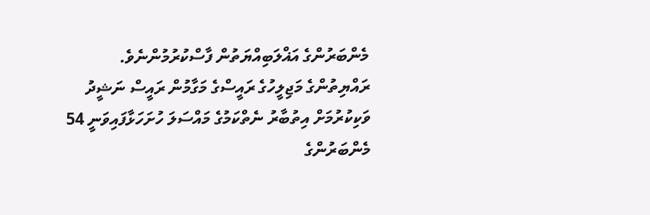މެންބަރުންގެ އަޣްލަބިއްޔަތުން ފާސްކުރުމުންނެވެ.
ރައްޔިތުންގެ މަޖިލީހުގެ ރައީސްގެ މަގާމުން ރައީސް ނަޝީދު ވަކިކުރުމަށް އިތުބާރު ނެތްކަމުގެ މައްސަލަ ހުށަހަޅާފައިވަނީ 54 މެންބަރުންގެ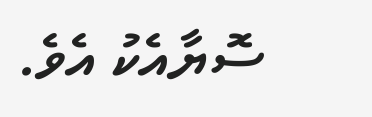ސޮޔާއެކު އެވެ.